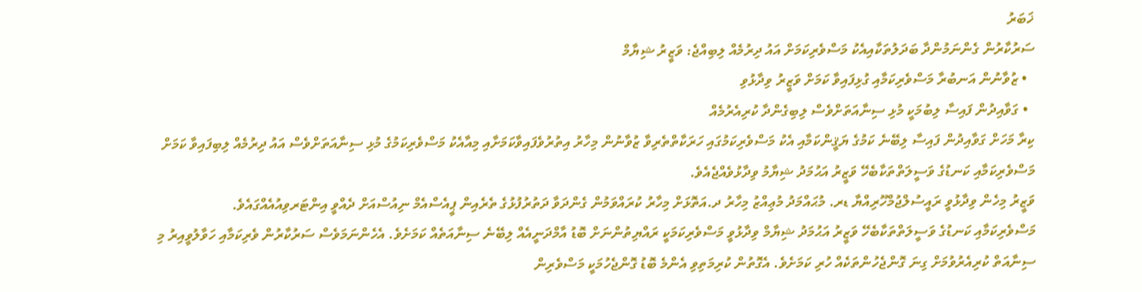ޚަބަރު
ސަރުކާރުން ގެންނަމުންދާ ބަދަލުތަކާއިއެކު މަސްވެރިކަމަށް އައު ދިރުމެއް ލިބިއްޖެ: ވަޒީރު ޝިޔާމް
  • ޒުވާނުން އަނބުރާ މަސްވެރިކަމާއި ގުޅިފައިވާ ކަމަށް ވަޒީރު ވިދާޅުވި
  • ގަވާއިދުން ފައިސާ ލިބުމަކީ މުޅި ސިނާއަތަށްވެސް ލިބިގެންދާ ކުރިއެރުމެއް
ކިރާ މަހަށް ގަވާއިދުން ފައިސާ ލިބޭނެ ކަމުގެ ޔަޤީންކަމާއި އެކު މަސްވެރިކަމުގައި ހަރަކާތްތެރިވާ ޒުވާނުން މިހާރު އިތުރުވެފައިވާކަމަށާއި މިއާއެކު މަސްވެރިކަމުގެ މުޅި ސިނާއަތަށްވެސް އައު ދިރުމެއް ލިބިފައިވާ ކަމަށް މަސްވެރިކަމާއި ކަނޑުގެ ވަސީލަތްތަކާބެހޭ ވަޒީރު އަޙުމަދު ޝިޔާމު ވިދާޅުވެއްޖެއެވެ.
ވަޒީރު މިހެން ވިދާޅުވީ ރައީސުލްޖުމްހޫރިއްޔާ ޑރ. މުޙައްމަދު މުޢިއްޒު މިހާރު ދ.އަތޮޅަށް މިހާރު ކުރައްވަމުން ގެންދަވާ ދަތުރުފުޅުގެ ތެރެއިން ޕީއެސްއެމް ނިއުސްއަށް ދެއްވީ އިންޓަރވިއުއެއްގައެވެ.
މަސްވެރިކަމާއި ކަނޑުގެ ވަސީލަތްތަކާބެހޭ ވަޒީރު އަޙުމަދު ޝިޔާމް ވިދާޅުވީ މަސްވެރިކަމަކީ ރައްޔިތުންނަށް ބޮޑު އާމްދަނީއެއް ލިބޭނެ ސިނާއަތެއް ކަމަށެވެ. އެހެންނަމަވެސް ސަރުކާރުން ވެރިކަމާއި ހަވާލުވީއިރު މި ސިނާއަތް ކުރިއެރުވުމަށް ގިނަ ގޮންޖެހުންތަކެއް ހުރި ކަމަށެވެ. އެގޮތުން ކުރިމަތިވި އެންމެ ބޮޑު ގޮންޖެހުމަކީ މަސްވެރިން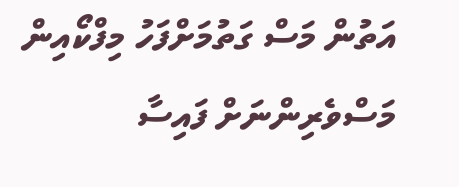އަތުން މަސް ގަތުމަށްފަހު މިފްކޯއިން މަސްވެރިންނަށް ފައިސާ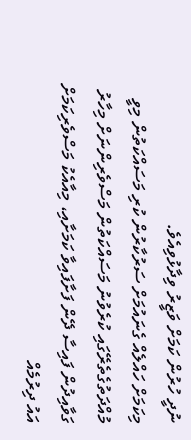ނުދީ ހުރުން ކަމަށް ވަޒީރު ވިދާޅުވިއެވެ.
މިކަމަށް ހައްލެއް ގެނައުމަށް ސަރުކާރުން ކުރި މަސައްކަތުން މިވީ މުއްދަތުގެތެރޭގައި ކުރެވުނު މަސައްކަތުން މަސްވެރިންނަށް މިހާރު ގަވާއިދުން ފައިސާ ދޭން ފަށާފައިވާ ކަމަށާއި، މިއާއެކު މަސްވެރިކަމަށް އައު ދިރުމެއް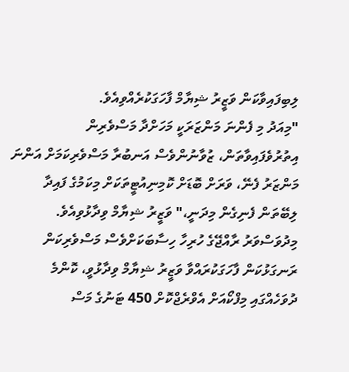ލިބިފައިވާކަން ވަޒީރު ޝިޔާމް ފާހަގަކުރެއްވިއެވެ.
"މިއަދު މި ފެންނަ މަންޒަރަކީ މަހަށްދާ މަސްވެރިން އިތުރުވެފައިވާތަން، ޒުވާނުންވެސް އަނބުރާ މަސްވެރިކަމަށް އަންނަ މަންޒަރު ފެނޭ، ވަރަށް ބޮޑަށް ކޮމިނިއުޓީތަކަށް މިކަމުގެ ފައިދާ ލިބޭތަން ފެނިގެން މިދަނީ،" ވަޒީރު ޝިޔާމް ވިދާޅުވިއެވެ.
މިދުވަސްވަރު ރާއްޖޭގެ ހުރިހާ ހިސާބަކަށްވެސް މަސްވެރިކަން ރަނގަޅުކަން ފާހަގަކުރައްވާ ވަޒީރު ޝިޔާމް ވިދާޅުވީ، ކޮންމެ ދުވަހެއްގައި މިފްކޯއަށް އެވްރެޖްކޮށް 450 ޓަނުގެ މަސް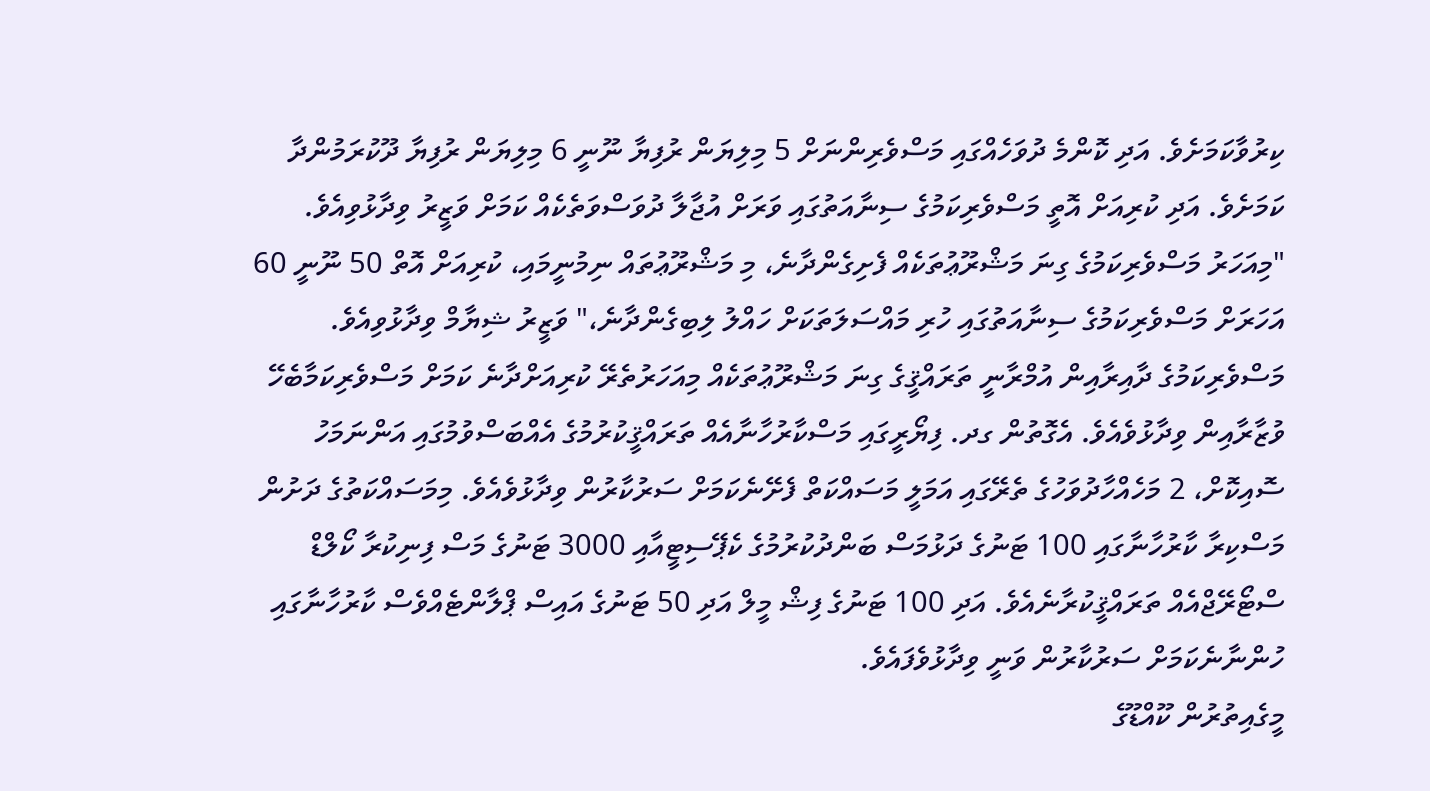ކިރުވާކަމަށެވެ. އަދި ކޮންމެ ދުވަހެއްގައި މަސްވެރިންނަށް 5 މިލިޔަން ރުފިޔާ ނޫނީ 6 މިލިޔަން ރުފިޔާ ދޫކުރަމުންދާ ކަމަށެވެ. އަދި ކުރިއަށް އޮތީ މަސްވެރިކަމުގެ ސިނާއަތުގައި ވަރަށް އުޖާލާ ދުވަސްވަތެކެއް ކަމަށް ވަޒީރު ވިދާޅުވިއެވެ.
"މިއަހަރު މަސްވެރިކަމުގެ ގިނަ މަޝްރޫޢުތަކެއް ފެށިގެންދާނެ، މި މަޝްރޫޢުތައް ނިމުނީމައި، ކުރިއަށް އޮތް 50 ނޫނީ 60 އަހަރަށް މަސްވެރިކަމުގެ ސިނާއަތުގައި ހުރި މައްސަލަތަކަށް ހައްލު ލިބިގެންދާނެ،" ވަޒީރު ޝިޔާމް ވިދާޅުވިއެވެ.
މަސްވެރިކަމުގެ ދާއިރާއިން އުމްރާނީ ތަރައްޤީގެ ގިނަ މަޝްރޫޢުތަކެއް މިއަހަރުތެރޭ ކުރިއަށްދާނެ ކަމަށް މަސްވެރިކަމާބެހޭ ވުޒާރާއިން ވިދާޅުވެއެވެ. އެގޮތުން ގދ. ފިޔޯރީގައި މަސްކާރުހާނާއެއް ތަރައްޤީކުރުމުގެ އެއްބަސްވުމުގައި އަންނަމަހު ސޮއިކޮށް، 2 މަހެއްހާދުވަހުގެ ތެރޭގައި އަމަލީ މަސައްކަތް ފެށޭނެކަމަށް ސަރުކާރުން ވިދާޅުވެއެވެ. މިމަސައްކަތުގެ ދަށުން މަސްކިރާ ކާރުހާނާގައި 100 ޓަނުގެ ދަޅުމަސް ބަންދުކުރުމުގެ ކެޕޭސިޓީއާއި 3000 ޓަނުގެ މަސް ފިނިކުރާ ކޯލްޑް ސްޓޯރޭޖްއެއް ތަރައްޤީކުރާނެއެވެ. އަދި 100 ޓަނުގެ ފިޝް މީލް އަދި 50 ޓަނުގެ އައިސް ޕްލާންޓެއްވެސް ކާރުހާނާގައި ހުންނާނެކަމަށް ސަރުކާރުން ވަނީ ވިދާޅުވެފައެވެ.
މީގެއިތުރުން ކޫއްޑޫގެ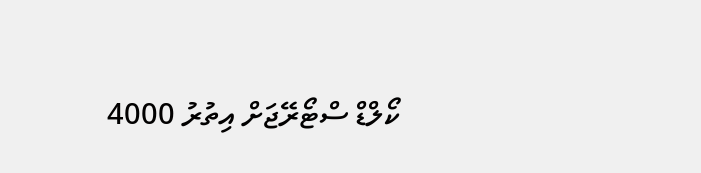ކޯލްޑް ސްޓޯރޭޖަށް އިތުރު 4000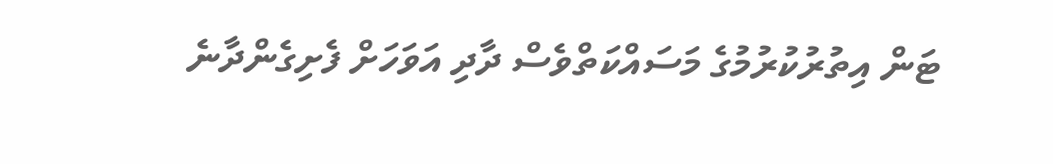ޓަން އިތުރުކުރުމުގެ މަސައްކަތްވެސް ދާދި އަވަހަށް ފެށިގެންދާނެ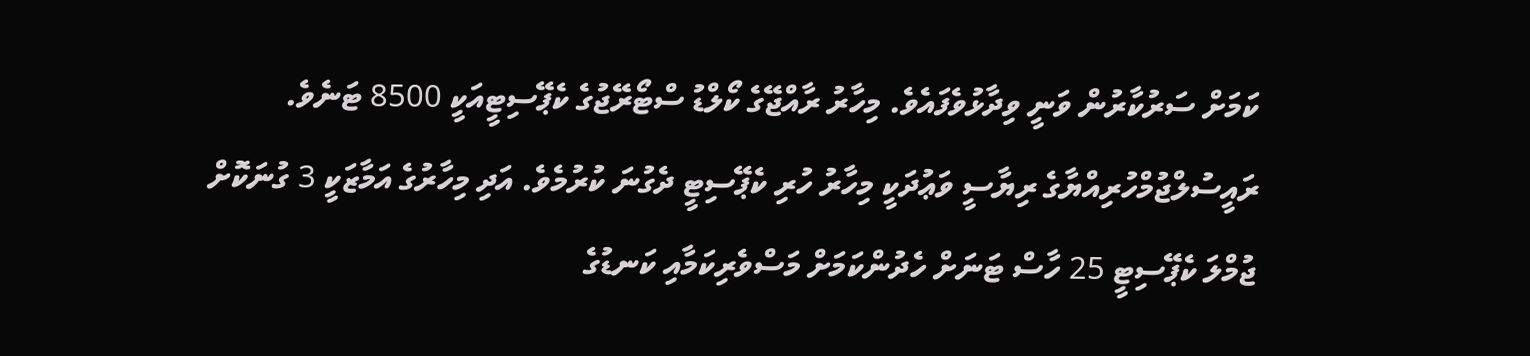ކަމަށް ސަރުކާރުން ވަނީ ވިދާޅުވެފައެވެ. މިހާރު ރާއްޖޭގެ ކޯލްޑު ސްޓޯރޭޖުގެ ކެޕޭސިޓީއަކީ 8500 ޓަނެވެ. ރައީސުލްޖުމްހުރިއްޔާގެ ރިޔާސީ ވަޢުދަކީ މިހާރު ހުރި ކެޕޭސިޓީ ދެގުނަ ކުރުމެވެ. އަދި މިހާރުގެ އަމާޒަކީ 3 ގުނަކޮށް ޖުމްލަ ކެޕޭސިޓީ 25 ހާސް ޓަނަށް ހެދުންކަމަށް މަސްވެރިކަމާއި ކަނޑުގެ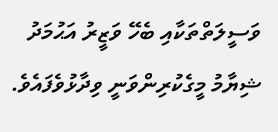ވަސީލަތްތަކާއި ބެހޭ ވަޒީރު އަޙުމަދު ޝިޔާމު މީގެކުރިންވަނީ ވިދާޅުވެފައެވެ.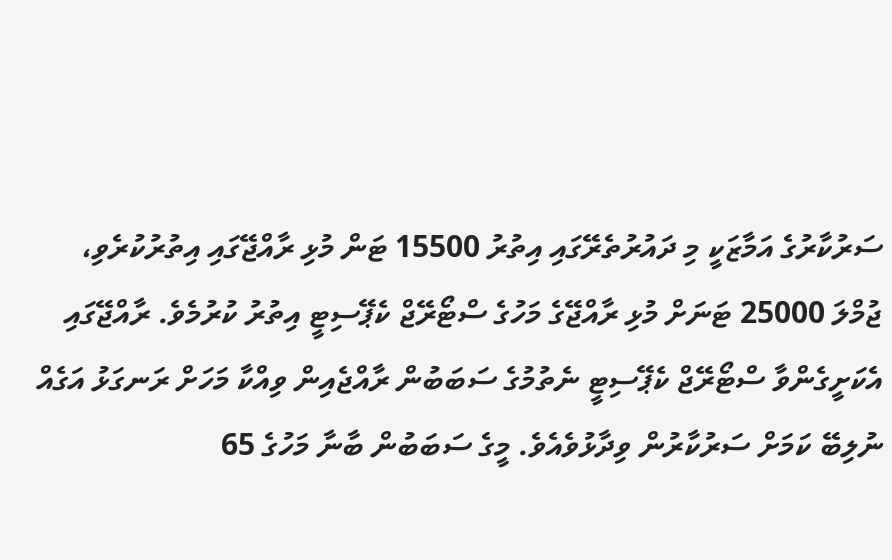ސަރުކާރުގެ އަމާޒަކީ މި ދައުރުތެރޭގައި އިތުރު 15500 ޓަން މުޅި ރާއްޖޭގައި އިތުރުކުރެވި، ޖުމްލަ 25000 ޓަނަށް މުޅި ރާއްޖޭގެ މަހުގެ ސްޓޯރޭޖް ކެޕޭސިޓީ އިތުރު ކުރުމެވެ. ރާއްޖޭގައި އެކަށީގެންވާ ސްޓޯރޭޖް ކެޕޭސިޓީ ނެތުމުގެ ސަބަބުން ރާއްޖެއިން ވިއްކާ މަހަށް ރަނގަޅު އަގެއް ނުލިބޭ ކަމަށް ސަރުކާރުން ވިދާޅުވެއެވެ. މީގެ ސަބަބުން ބާނާ މަހުގެ 65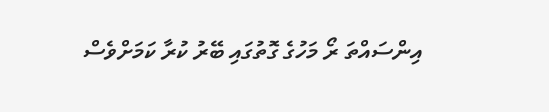އިންސައްތަ ރޯ މަހުގެ ގޮތުގައި ބޭރު ކުރާ ކަމަށްވެސް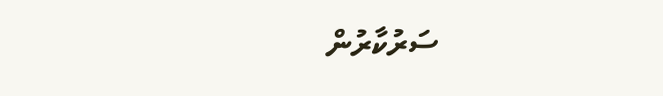ސަރުކާރުން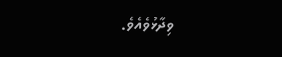ވިދާޅުވެއެވެ.